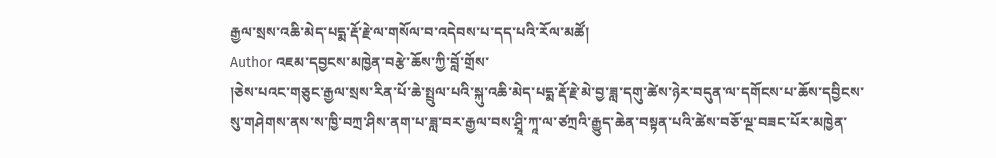རྒྱལ་སྲས་འཆི་མེད་པདྨ་རྡོ་རྗེ་ལ་གསོལ་བ་འདེབས་པ་དད་པའི་རོལ་མཚོ།
Author འཇམ་དབྱངས་མཁྱེན་བརྩེ་ཆོས་ཀྱི་བློ་གྲོས་
།ཅེས་པའང་གཅུང་རྒྱལ་སྲས་རིན་པོ་ཆེ་སྤྲུལ་པའི་སྐུ་འཆི་མེད་པདྨ་རྡོ་རྗེ་མེ་བྱ་ཟླ་དགུ་ཚེས་ཉེར་བདུན་ལ་དགོངས་པ་ཆོས་དབྱིངས་སུ་གཤེགས་ནས་ས་ཁྱི་བཀྲ་ཤིས་ནག་པ་ཟླ་བར་རྒྱལ་བས་ཤྲཱི་ཀཱ་ལ་ཙཀྲའི་རྒྱུད་ཆེན་བསྟན་པའི་ཚེས་བཅོ་ལྔ་བཟང་པོར་མཁྱེན་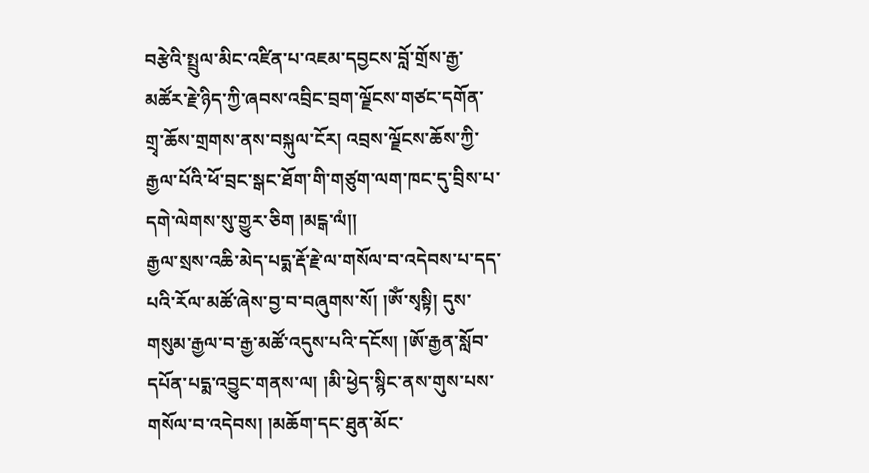བརྩེའི་སྤྲུལ་མིང་འཛིན་པ་འཇམ་དབྱངས་བློ་གྲོས་རྒྱ་མཚོར་རྗེ་ཉིད་ཀྱི་ཞབས་འབྲིང་བྲག་ལྗོངས་གཙང་དགོན་གྲྭ་ཆོས་གྲགས་ནས་བསྐུལ་ངོར། འབྲས་ལྗོངས་ཆོས་ཀྱི་རྒྱལ་པོའི་ཕོ་བྲང་སྒང་ཐོག་གི་གཙུག་ལག་ཁང་དུ་བྲིས་པ་དགེ་ལེགས་སུ་གྱུར་ཅིག །མངྒ་ལཾ།།
རྒྱལ་སྲས་འཆི་མེད་པདྨ་རྡོ་རྗེ་ལ་གསོལ་བ་འདེབས་པ་དད་པའི་རོལ་མཚོ་ཞེས་བྱ་བ་བཞུགས་སོ། །ཨོཾ་སྭསྟི། དུས་གསུམ་རྒྱལ་བ་རྒྱ་མཚོ་འདུས་པའི་དངོས། །ཨོ་རྒྱན་སློབ་དཔོན་པདྨ་འབྱུང་གནས་ལ། །མི་ཕྱེད་སྙིང་ནས་གུས་པས་གསོལ་བ་འདེབས། །མཆོག་དང་ཐུན་མོང་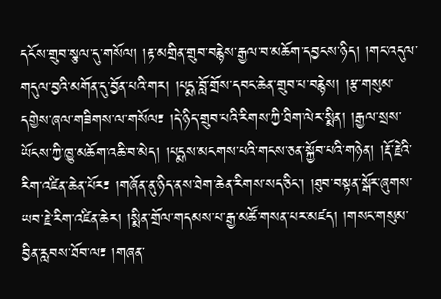དངོས་གྲུབ་སྩལ་དུ་གསོལ། །རྟ་མགྲིན་གྲུབ་བརྙེས་རྒྱལ་བ་མཆོག་དབྱངས་ཉིད། །གང་འདུལ་གདུལ་བྱའི་མགོན་དུ་བྱོན་པའི་གར། །པདྨ་བློ་གྲོས་དབང་ཆེན་གྲུབ་པ་བརྙེས། །རྩ་གསུམ་དགྱེས་ཞལ་གཟིགས་ལ་གསོལ༴ །དེ་ཉིད་གྲུབ་པའི་རིགས་ཀྱི་ཐིག་ལེར་སྨིན། །རྒྱལ་སྲས་ཡོངས་ཀྱི་ཁྱུ་མཆོག་འཆི་བ་མེད། །པདྨས་མངགས་པའི་གངས་ཅན་སྐྱོབ་པའི་གཉེན། །རྡོ་རྗེའི་རིག་འཛིན་ཆེན་པོར༴ །གཞོན་ནུ་ཉིད་ནས་ཐེག་ཆེན་རིགས་སད་ཅིང་། །ཐུབ་བསྟན་སྒོར་ཞུགས་ཡབ་རྗེ་རིག་འཛིན་ཆེར། །སྨིན་གྲོལ་གདམས་པ་རྒྱ་མཚོ་གསན་པར་མཛད། །གསང་གསུམ་བྱིན་རླབས་ཐོབ་ལ༴ །གཞན་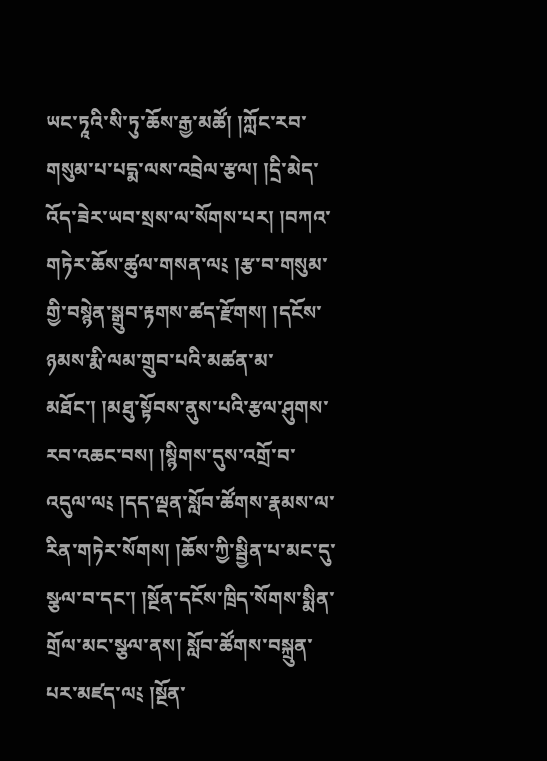ཡང་ཏཱའི་སི་ཏུ་ཆོས་རྒྱ་མཚོ། །ཀློང་རབ་གསུམ་པ་པདྨ་ལས་འབྲེལ་རྩལ། །དྲི་མེད་འོད་ཟེར་ཡབ་སྲས་ལ་སོགས་པར། །བཀའ་གཏེར་ཆོས་ཚུལ་གསན་ལ༴ །རྩ་བ་གསུམ་གྱི་བསྙེན་སྒྲུབ་རྟགས་ཚད་རྫོགས། །དངོས་ཉམས་རྨི་ལམ་གྲུབ་པའི་མཚན་མ་མཐོང་། །མཐུ་སྟོབས་ནུས་པའི་རྩལ་ཤུགས་རབ་འཆང་བས། །སྙིགས་དུས་འགྲོ་བ་འདུལ་ལ༴ །དད་ལྡན་སློབ་ཚོགས་རྣམས་ལ་རིན་གཏེར་སོགས། །ཆོས་ཀྱི་སྦྱིན་པ་མང་དུ་སྩལ་བ་དང་། །སྔོན་དངོས་ཁྲིད་སོགས་སྨིན་གྲོལ་མང་སྩལ་ནས། སློབ་ཚོགས་བསྐྲུན་པར་མཛད་ལ༴ །སྔོན་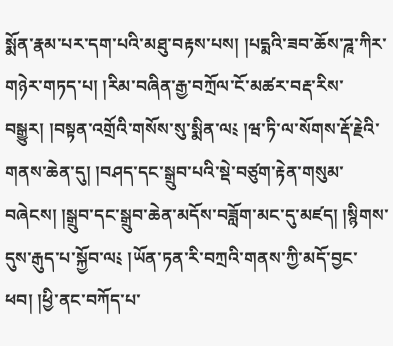སྨོན་རྣམ་པར་དག་པའི་མཐུ་བརྟས་པས། །པདྨའི་ཟབ་ཆོས་ཌཱ་ཀིར་གཉེར་གཏད་པ། །རིམ་བཞིན་རྒྱ་བཀྲོལ་ངོ་མཚར་བརྡ་རིས་བསྒྱུར། །བསྟན་འགྲོའི་གསོས་སུ་སྨིན་ལ༴ །ཝ་ཏི་ལ་སོགས་རྡོ་རྗེའི་གནས་ཆེན་དུ། །བཤད་དང་སྒྲུབ་པའི་སྡེ་བཙུག་རྟེན་གསུམ་བཞེངས། །སྒྲུབ་དང་སྒྲུབ་ཆེན་མདོས་བཟློག་མང་དུ་མཛད། །སྙིགས་དུས་རྒུད་པ་སྐྱོབ་ལ༴ །ཡོན་ཏན་རི་བཀྲའི་གནས་ཀྱི་མདོ་བྱང་ཕབ། །ཕྱི་ནང་བཀོད་པ་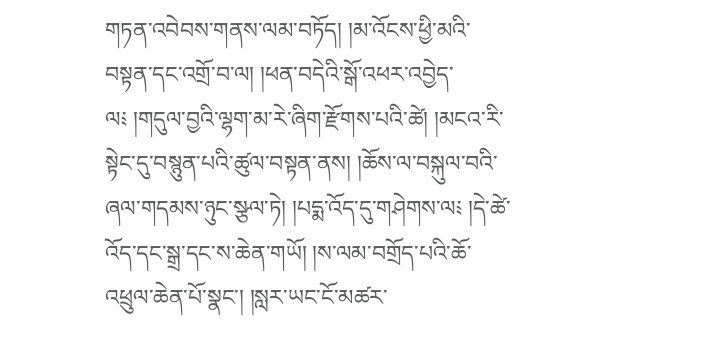གཏན་འབེབས་གནས་ལམ་བཏོད། །མ་འོངས་ཕྱི་མའི་བསྟན་དང་འགྲོ་བ་ལ། །ཕན་བདེའི་སྒོ་འཕར་འབྱེད་ལ༴ །གདུལ་བྱའི་ལྷག་མ་རེ་ཞིག་རྫོགས་པའི་ཚེ། །མངའ་རི་སྟེང་དུ་བསྙུན་པའི་ཚུལ་བསྟན་ནས། །ཆོས་ལ་བསྐུལ་བའི་ཞལ་གདམས་ཉུང་སྩལ་ཏེ། །པདྨ་འོད་དུ་གཤེགས་ལ༴ །དེ་ཚེ་འོད་དང་སྒྲ་དང་ས་ཆེན་གཡོ། །ས་ལམ་བགྲོད་པའི་ཆོ་འཕྲུལ་ཆེན་པོ་སྣང་། །སླར་ཡང་ངོ་མཚར་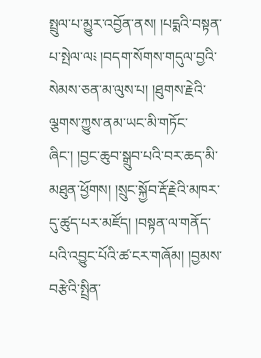སྤྲུལ་པ་མྱུར་འབྱོན་ནས། །པདྨའི་བསྟན་པ་སྤེལ་ལ༴ །བདག་སོགས་གདུལ་བྱའི་སེམས་ཅན་མ་ལུས་པ། །ཐུགས་རྗེའི་ལྕགས་ཀྱུས་ནམ་ཡང་མི་གཏོང་ཞིང་། །བྱང་ཆུབ་སྒྲུབ་པའི་བར་ཆད་མི་མཐུན་ཕྱོགས། །སྲུང་སྐྱོབ་རྡོ་རྗེའི་མཁར་དུ་ཚུད་པར་མཛོད། །བསྟན་ལ་གནོད་པའི་འབྱུང་པོའི་ཚ་ངར་གཞོམ། །བྱམས་བརྩེའི་སྤྲིན་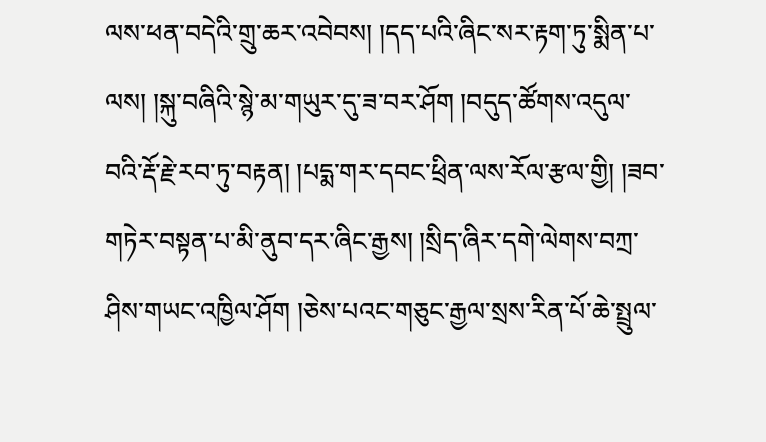ལས་ཕན་བདེའི་གྲུ་ཆར་འབེབས། །དད་པའི་ཞིང་སར་རྟག་ཏུ་སྨིན་པ་ལས། །སྐུ་བཞིའི་སྙེ་མ་གཡུར་དུ་ཟ་བར་ཤོག །བདུད་ཚོགས་འདུལ་བའི་རྡོ་རྗེ་རབ་ཏུ་བརྟན། །པདྨ་གར་དབང་ཕྲིན་ལས་རོལ་རྩལ་གྱི། །ཟབ་གཏེར་བསྟན་པ་མི་ནུབ་དར་ཞིང་རྒྱས། །སྲིད་ཞིར་དགེ་ལེགས་བཀྲ་ཤིས་གཡང་འཁྱིལ་ཤོག །ཅེས་པའང་གཅུང་རྒྱལ་སྲས་རིན་པོ་ཆེ་སྤྲུལ་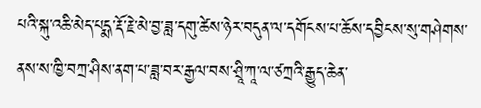པའི་སྐུ་འཆི་མེད་པདྨ་རྡོ་རྗེ་མེ་བྱ་ཟླ་དགུ་ཚེས་ཉེར་བདུན་ལ་དགོངས་པ་ཆོས་དབྱིངས་སུ་གཤེགས་ནས་ས་ཁྱི་བཀྲ་ཤིས་ནག་པ་ཟླ་བར་རྒྱལ་བས་ཤྲཱི་ཀཱ་ལ་ཙཀྲའི་རྒྱུད་ཆེན་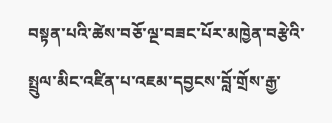བསྟན་པའི་ཚེས་བཅོ་ལྔ་བཟང་པོར་མཁྱེན་བརྩེའི་སྤྲུལ་མིང་འཛིན་པ་འཇམ་དབྱངས་བློ་གྲོས་རྒྱ་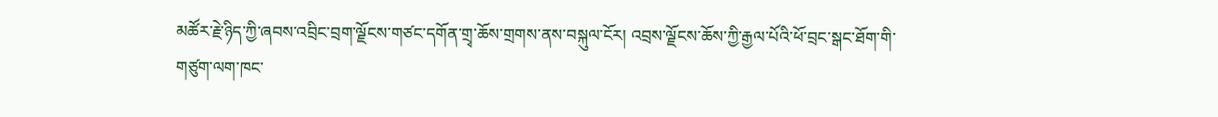མཚོར་རྗེ་ཉིད་ཀྱི་ཞབས་འབྲིང་བྲག་ལྗོངས་གཙང་དགོན་གྲྭ་ཆོས་གྲགས་ནས་བསྐུལ་ངོར། འབྲས་ལྗོངས་ཆོས་ཀྱི་རྒྱལ་པོའི་ཕོ་བྲང་སྒང་ཐོག་གི་གཙུག་ལག་ཁང་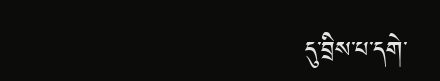དུ་བྲིས་པ་དགེ་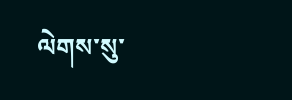ལེགས་སུ་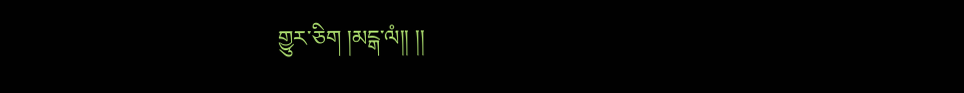གྱུར་ཅིག །མངྒ་ལཾ།། །།